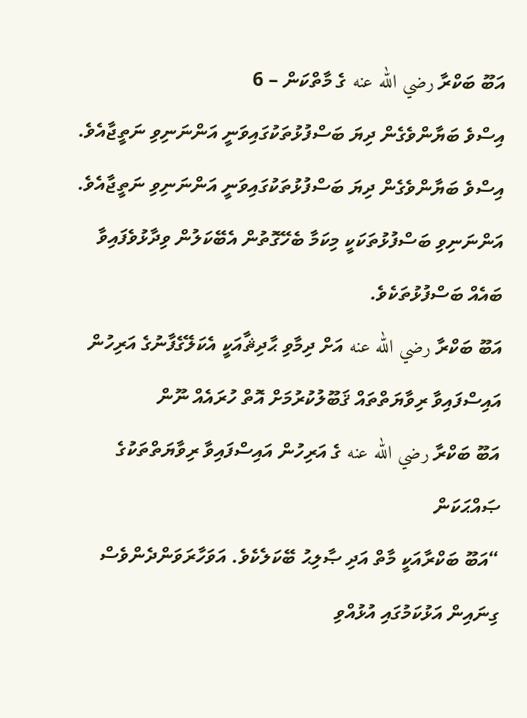އަބޫ ބަކްރާ رضي الله عنه ގެ މާތްކަން – 6
އިސްވެ ބަޔާންވެގެން ދިޔަ ބަސްފުޅުތަކުގައިވަނީ އަންނަނިވި ނަތީޖާއެވެ.
އިސްވެ ބަޔާންވެގެން ދިޔަ ބަސްފުޅުތަކުގައިވަނީ އަންނަނިވި ނަތީޖާއެވެ.
އަންނަނިވި ބަސްފުޅުތަކަކީ މިކަމާ ބެހޭގޮތުން އެބޭކަލުން ވިދާޅުވެފައިވާ ބައެއް ބަސްފުޅުތަކެވެ.
އަބޫ ބަކްރާ رضي الله عنه އަށް ދިމާވި ޙާދިޘާއަކީ އެކަލޭގެފާނުގެ އަރިހުން އައިސްފައިވާ ރިވާޔަތްތައް ޤަބޫލުކުރުމަށް އޮތް ހުރައެއް ނޫން
އަބޫ ބަކްރާ رضي الله عنه ގެ އަރިހުން އައިސްފައިވާ ރިވާޔަތްތަކުގެ ޞައްޙަކަން
“އަބޫ ބަކްރާއަކީ މާތް އަދި ޞާލިޙު ބޭކަލެކެވެ. އަވަހާރަވަންދެންވެސް ގިނައިން އަޅުކަމުގައި އުޅުއްވި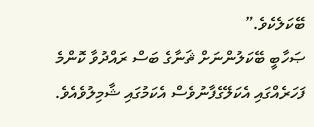ބޭކަލެކެވެ.”
ޞަހާބީ ބޭކަލުންނަށް ޘަނާގެ ބަސް ރައްދުވާ ކޮންމެ ފަހަރެއްގައި އެކަލޭގެފާނުވެސް އެކަމުގައި ޝާމިލުވެއެވެ.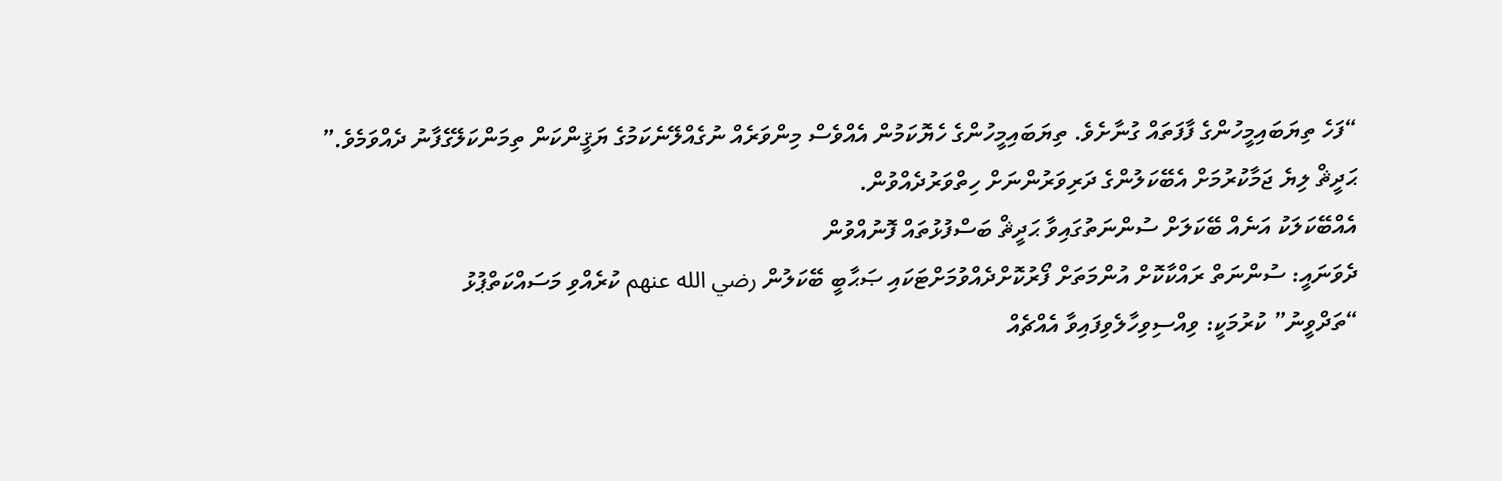“ފަހެ ތިޔަބައިމީހުންގެ ފާފަތައް ގުނާށެވެ. ތިޔަބައިމީހުންގެ ހެޔޮކަމުން އެއްވެސް މިންވަރެއް ނުގެއްލޭނެކަމުގެ ޔަޤީންކަން ތިމަންކަލޭގެފާނު ދެއްވަމެވެ.”
ޙަދީޘް ލިޔެ ޖަމާކުރުމަށް އެބޭކަލުންގެ ދަރިވަރުންނަށް ހިތްވަރުދެއްވުން.
އެއްބޭކަލަކު އަނެއް ބޭކަލަށް ސުންނަތުގައިވާ ޙަދީޘް ބަސްފުޅުތައް ފޮނުއްވުން
ދެވަނައީ: ސުންނަތް ރައްކާކޮށް އުންމަތަށް ފޯރުކޮށްދެއްވުމަށްޓަކައި ޞަޙާބީ ބޭކަލުން رضي الله عنهم ކުރެއްވި މަސައްކަތްޕުޅު
“ތަދްވީނު” ކުރުމަކީ: ވިއްސިވިހާލެވިފައިވާ އެއްޗެއް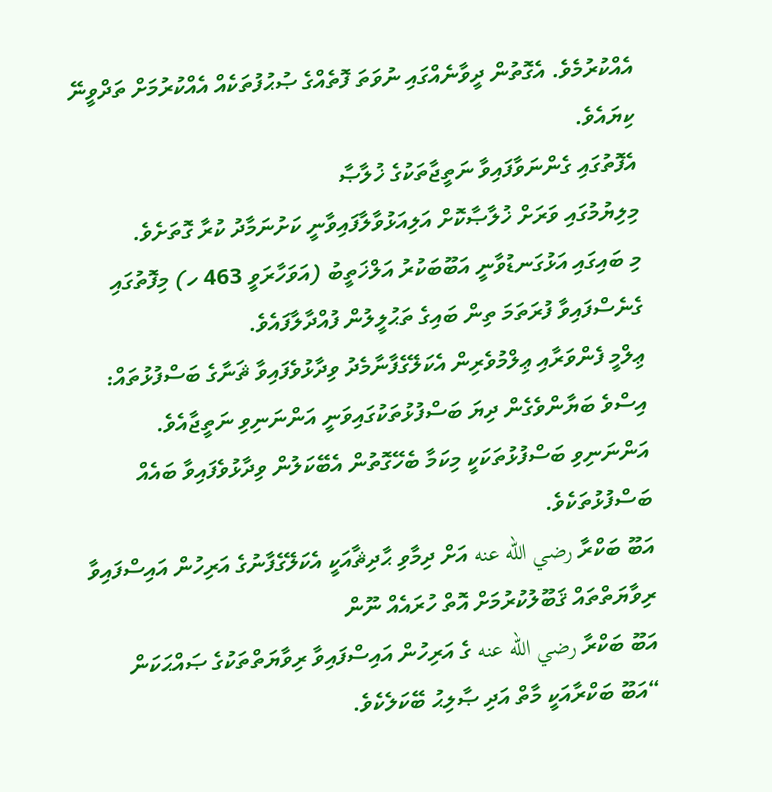އެއްކުރުމެވެ. އެގޮތުން ދީވާނެއްގައި ނުވަތަ ފޮތެއްގެ ޞުޙުފުތަކެއް އެއްކުރުމަށް ތަދްވީނޭ ކިޔައެވެ.
އެފޮތުގައި ގެންނަވާފައިވާ ނަތީޖާތަކުގެ ޚުލާޞާ
މިލިޔުމުގައި ވަރަށް ޚުލާޞާކޮށް އަލިއަޅުވާލާފައިވާނީ ކަށުނަމާދު ކުރާ ގޮތަށެވެ.
މި ބައިގައި އަޅުގަނޑުވާނީ އަބޫބަކުރު އަލްޚަތީބު (އަވަހާރަވީ 463 ހ) މިފޮތުގައި ގެނެސްފައިވާ ފުރަތަމަ ތިން ބައިގެ ތަޙުލީލުން ފުއްދާލާފައެވެ.
ޢިލްމީ ފެންވަރާއި ޢިލްމުވެރިން އެކަލޭގެފާނާމެދު ވިދާޅުވެފައިވާ ޘަނާގެ ބަސްފުޅުތައް:
އިސްވެ ބަޔާންވެގެން ދިޔަ ބަސްފުޅުތަކުގައިވަނީ އަންނަނިވި ނަތީޖާއެވެ.
އަންނަނިވި ބަސްފުޅުތަކަކީ މިކަމާ ބެހޭގޮތުން އެބޭކަލުން ވިދާޅުވެފައިވާ ބައެއް ބަސްފުޅުތަކެވެ.
އަބޫ ބަކްރާ رضي الله عنه އަށް ދިމާވި ޙާދިޘާއަކީ އެކަލޭގެފާނުގެ އަރިހުން އައިސްފައިވާ ރިވާޔަތްތައް ޤަބޫލުކުރުމަށް އޮތް ހުރައެއް ނޫން
އަބޫ ބަކްރާ رضي الله عنه ގެ އަރިހުން އައިސްފައިވާ ރިވާޔަތްތަކުގެ ޞައްޙަކަން
“އަބޫ ބަކްރާއަކީ މާތް އަދި ޞާލިޙު ބޭކަލެކެވެ.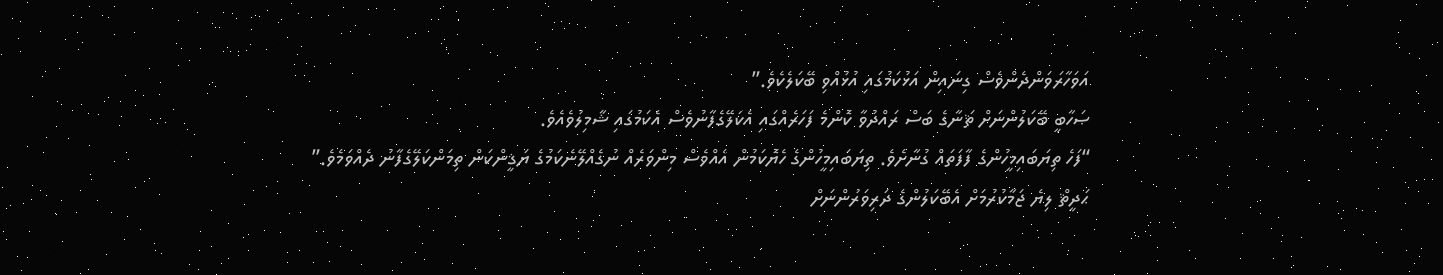އަވަހާރަވަންދެންވެސް ގިނައިން އަޅުކަމުގައި އުޅުއްވި ބޭކަލެކެވެ.”
ޞަހާބީ ބޭކަލުންނަށް ޘަނާގެ ބަސް ރައްދުވާ ކޮންމެ ފަހަރެއްގައި އެކަލޭގެފާނުވެސް އެކަމުގައި ޝާމިލުވެއެވެ.
“ފަހެ ތިޔަބައިމީހުންގެ ފާފަތައް ގުނާށެވެ. ތިޔަބައިމީހުންގެ ހެޔޮކަމުން އެއްވެސް މިންވަރެއް ނުގެއްލޭނެކަމުގެ ޔަޤީންކަން ތިމަންކަލޭގެފާނު ދެއްވަމެވެ.”
ޙަދީޘް ލިޔެ ޖަމާކުރުމަށް އެބޭކަލުންގެ ދަރިވަރުންނަށް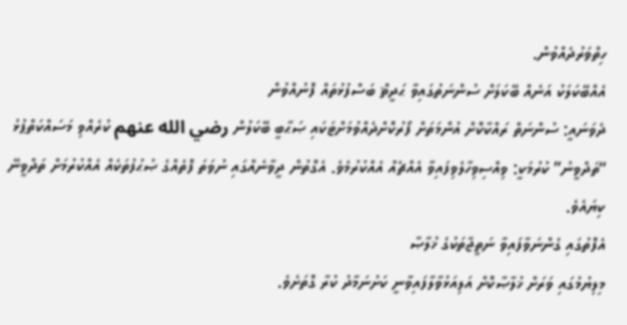ހިތްވަރުދެއްވުން.
އެއްބޭކަލަކު އަނެއް ބޭކަލަށް ސުންނަތުގައިވާ ޙަދީޘް ބަސްފުޅުތައް ފޮނުއްވުން
ދެވަނައީ: ސުންނަތް ރައްކާކޮށް އުންމަތަށް ފޯރުކޮށްދެއްވުމަށްޓަކައި ޞަޙާބީ ބޭކަލުން رضي الله عنهم ކުރެއްވި މަސައްކަތްޕުޅު
“ތަދްވީނު” ކުރުމަކީ: ވިއްސިވިހާލެވިފައިވާ އެއްޗެއް އެއްކުރުމެވެ. އެގޮތުން ދީވާނެއްގައި ނުވަތަ ފޮތެއްގެ ޞުޙުފުތަކެއް އެއްކުރުމަށް ތަދްވީނޭ ކިޔައެވެ.
އެފޮތުގައި ގެންނަވާފައިވާ ނަތީޖާތަކުގެ ޚުލާޞާ
މިލިޔުމުގައި ވަރަށް ޚުލާޞާކޮށް އަލިއަޅުވާލާފައިވާނީ ކަށުނަމާދު ކުރާ ގޮތަށެވެ.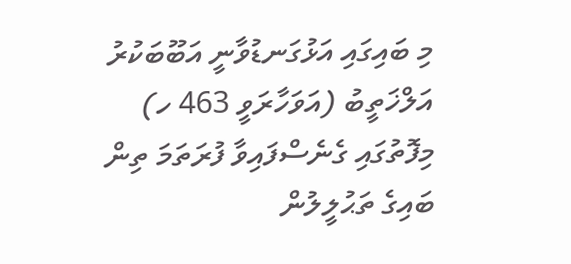މި ބައިގައި އަޅުގަނޑުވާނީ އަބޫބަކުރު އަލްޚަތީބު (އަވަހާރަވީ 463 ހ) މިފޮތުގައި ގެނެސްފައިވާ ފުރަތަމަ ތިން ބައިގެ ތަޙުލީލުން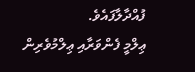ފުއްދާލާފައެވެ.
ޢިލްމީ ފެންވަރާއި ޢިލްމުވެރިން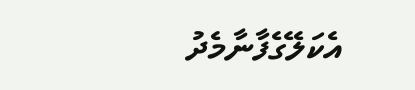އެކަލޭގެފާނާމެދު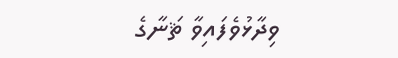ވިދާޅުވެފައިވާ ޘަނާގެ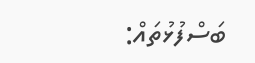ބަސްފުޅުތައް: